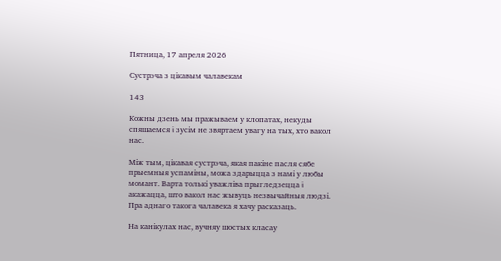Пятница, 17 апреля 2026

Сустрэча з цiкавым чалавекам

143

Кожны дзень мы пражываем у клопатах, некуды спяшаемся i зусiм не звяртаем увагу на тых, хто вакол нас.

Мiж тым, цiкавая сустрэча, якая пакiне пасля сябе прыемныя успамiны, можа здарыцца з намi у любы момант. Варта толькi уважлiва прыгледзецца i акажацца, што вакол нас жывуць незвычайныя людзi. Пра аднаго такога чалавека я хачу расказаць.

На канiкулах нас, вучняу шостых класау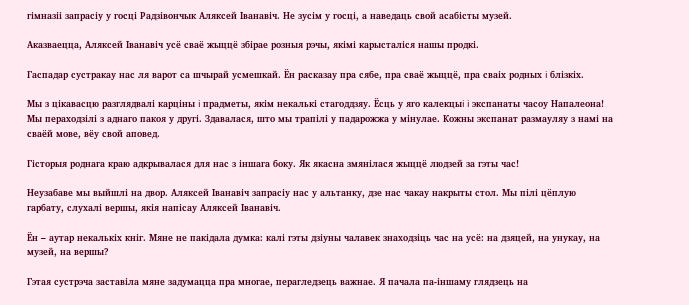гiмназii запрасiу у госцi Радзiвончык Аляксей Iванавiч. Не зусiм у госцi, а наведаць свой асабiсты музей.

Аказваецца, Аляксей Iванавiч усё сваё жыццё збiрае розныя рэчы, якiмi карысталiся нашы продкi.

Гаспадар сустракау нас ля варот са шчырай усмешкай. Ён расказау пра сябе, пра сваё жыццё, пра сваiх родных i блiзкiх.

Мы з цiкавасцю разглядвалi карцiны i прадметы, якiм некалькi стагоддзяу. Ёсць у яго калекцыi i экспанаты часоу Напалеона! Мы пераходзiлi з аднаго пакоя у другi. Здавалася, што мы трапiлi у падарожжа у мiнулае. Кожны экспанат размауляу з намi на сваёй мове, вёу свой аповед.

Гiсторыя роднага краю адкрывалася для нас з iншага боку. Як якасна змянiлася жыццё людзей за гэты час!

Неузабаве мы выйшлi на двор. Аляксей Iванавiч запрасiу нас у альтанку, дзе нас чакау накрыты стол. Мы пiлi цёплую гарбату, слухалi вершы, якiя напiсау Аляксей Iванавiч.

Ён – аутар некалькiх кнiг. Мяне не пакiдала думка: калi гэты дзiуны чалавек знаходзiць час на усё: на дзяцей, на унукау, на музей, на вершы?

Гэтая сустрэча заставiла мяне задумацца пра многае, перагледзець важнае. Я пачала па-iншаму глядзець на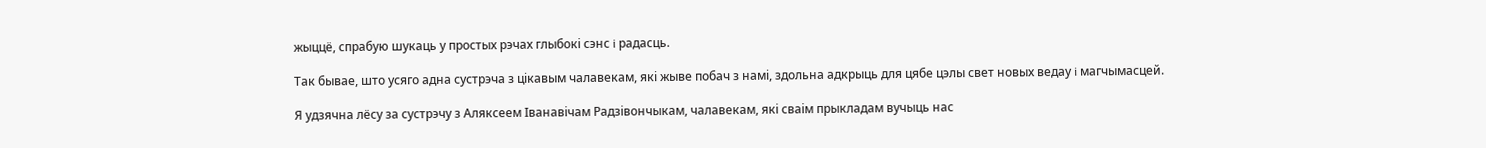жыццё, спрабую шукаць у простых рэчах глыбокi сэнс i радасць.

Так бывае, што усяго адна сустрэча з цiкавым чалавекам, якi жыве побач з намi, здольна адкрыць для цябе цэлы свет новых ведау i магчымасцей.

Я удзячна лёсу за сустрэчу з Аляксеем Iванавiчам Радзiвончыкам, чалавекам, якi сваiм прыкладам вучыць нас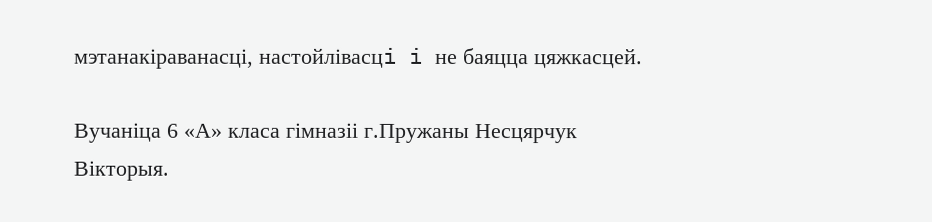мэтанакiраванасцi, настойлiвасцi i не баяцца цяжкасцей.

Вучанiца 6 «А» класа гiмназii г.Пружаны Несцярчук Вiкторыя.